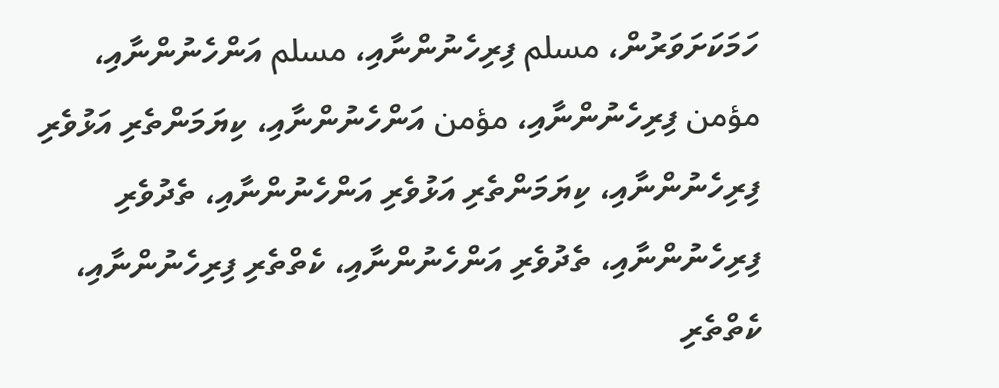ހަމަކަށަވަރުން، مسلم ފިރިހެނުންނާއި، مسلم އަންހެނުންނާއި، مؤمن ފިރިހެނުންނާއި، مؤمن އަންހެނުންނާއި، ކިޔަމަންތެރި އަޅުވެރި ފިރިހެނުންނާއި، ކިޔަމަންތެރި އަޅުވެރި އަންހެނުންނާއި، ތެދުވެރި ފިރިހެނުންނާއި، ތެދުވެރި އަންހެނުންނާއި، ކެތްތެރި ފިރިހެނުންނާއި، ކެތްތެރި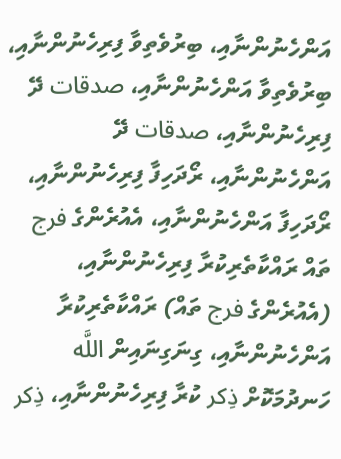އަންހެނުންނާއި، ބިރުވެތިވާ ފިރިހެނުންނާއި، ބިރުވެތިވާ އަންހެނުންނާއި، صدقات ދޭ ފިރިހެނުންނާއި، صدقات ދޭ އަންހެނުންނާއި، ރޯދަހިފާ ފިރިހެނުންނާއި، ރޯދަހިފާ އަންހެނުންނާއި، އެއުރެންގެ فرج ތައް ރައްކާތެރިކުރާ ފިރިހެނުންނާއި، (އެއުރެންގެ فرج ތައް) ރައްކާތެރިކުރާ އަންހެނުންނާއި، ގިނަގިނައިން اللَّه ހަނދުމަކޮށް ذِكر ކުރާ ފިރިހެނުންނާއި، ذِكر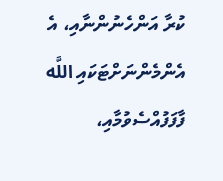ކުރާ އަންހެނުންނާއި، އެ އެންމެންނަށްޓަކައި اللَّه ފާފަފުއްސެވުމާއި،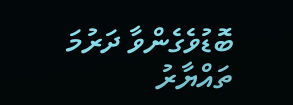ބޮޑުވެގެންވާ ދަރުމަ ތައްޔާރު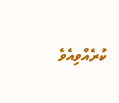ކުރެއްވިއެވެ